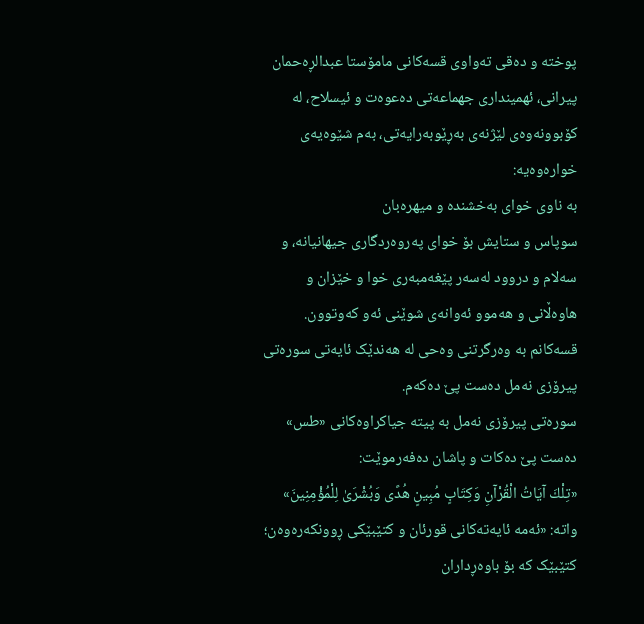پوختە و دەقی تەواوی قسەکانی مامۆستا عبدالڕەحمان پیرانی، ئهمینداری جهماعەتی دەعوەت و ئیسلاح، لە کۆبوونەوەی لێژنەی بەڕێوبەرایەتی، بەم شێوەیەی خوارەوەیە:
بە ناوی خوای بەخشندە و میهرەبان
سوپاس و ستایش بۆ خوای پەروەردگاری جیهانیانە، و سەلام و دروود لەسەر پێغەمبەری خوا و خێزان و هاوەڵانی و هەموو ئەوانەی شوێنی ئەو کەوتوون.
قسەکانم بە وەرگرتنی وەحی لە هەندێک ئایەتی سورەتی پیرۆزی نەمل دەست پێ دەکەم.
سورەتی پیرۆزی نەمل بە پیتە جیاکراوەکانی «طس» دەست پێ دەکات و پاشان دەفەرموێت:
«تِلْكَ آيَاتُ الْقُرْآنِ وَكِتَابٍ مُبِينٍ هُدًى وَبُشْرَىٰ لِلْمُؤْمِنِينَ»
واتە: «ئەمە ئایەتەکانی قورئان و کتێبێکی ڕوونکەرەوەن؛ کتێبێک کە بۆ باوەڕداران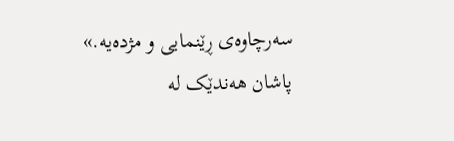سەرچاوەی ڕێنمایی و مژدەیە.»
پاشان هەندێک لە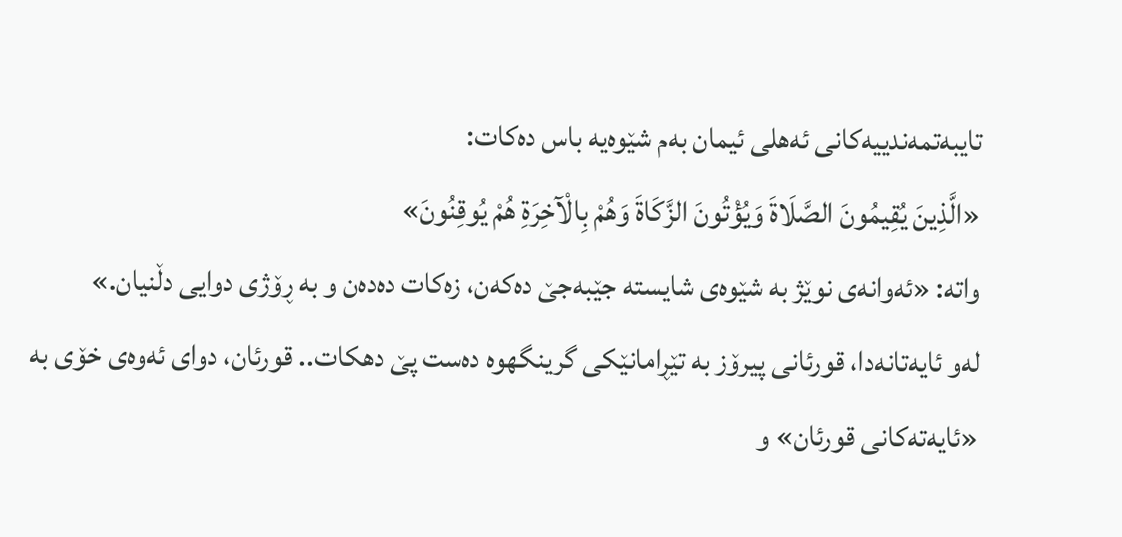تایبەتمەندییەکانی ئەهلی ئیمان بەم شێوەیە باس دەکات:
«الَّذِينَ يُقِيمُونَ الصَّلَاةَ وَيُؤْتُونَ الزَّكَاةَ وَهُمْ بِالْآخِرَةِ هُمْ يُوقِنُونَ»
واتە: «ئەوانەی نوێژ بە شێوەی شایستە جێبەجێ دەکەن، زەکات دەدەن و بە ڕۆژی دوایی دڵنیان.»
لەو ئایەتانەدا، قورئانی پیرۆز بە تێڕامانێکی گرینگهوه دەست پێ دهکات.. قورئان، دوای ئەوەی خۆی بە «ئایەتەکانی قورئان» و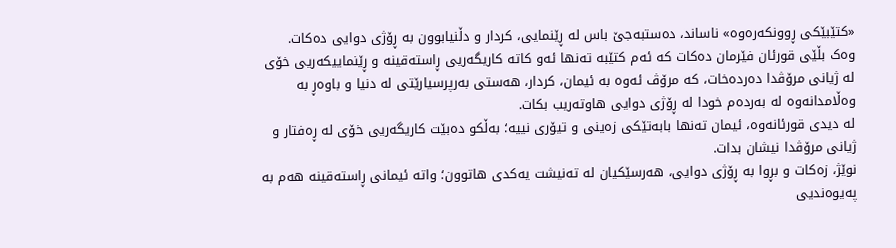«کتێبێکی ڕوونکەرەوە» ناساند، دەستبەجێ باس لە ڕێنمایی، کردار و دڵنیابوون بە ڕۆژی دوایی دەکات.
وەک بڵێی قورئان فێرمان دەکات کە ئەم کتێبە تەنها ئەو کاتە کاریگەریی ڕاستەقینە و ڕێنماییکەریی خۆی لە ژیانی مرۆڤدا دەردەخات، کە مرۆڤ ئەوە بە ئیمان، کردار، هەستی بەرپرسیارێتی لە دنیا و باوەڕ بە وەڵامدانەوە لە بەردەم خودا لە ڕۆژی دوایی هاوتەریب بکات.
لە دیدی قورئانەوە، ئیمان تەنها بابەتێکی زەینی و تیۆری نییە؛ بەڵکو دەبێت کاریگەریی خۆی لە ڕەفتار و ژیانی مرۆڤدا نیشان بدات.
نوێژ، زەکات و بڕوا بە ڕۆژی دوایی، هەرسێکیان لە تەنیشت یەکدی هاتوون؛ واتە ئیمانی ڕاستەقینە هەم بە پەیوەندیی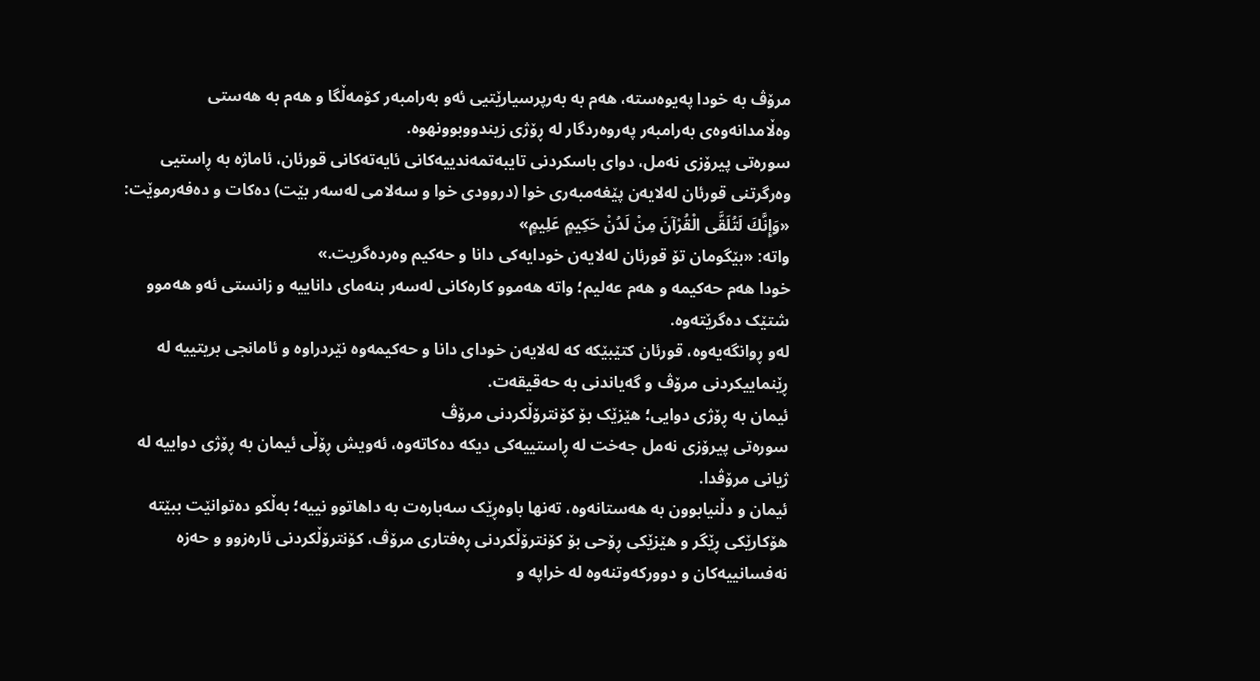مرۆڤ بە خودا پەیوەستە، هەم بە بەرپرسیارێتیی ئەو بەرامبەر کۆمەڵگا و هەم بە هەستی وەڵامدانەوەی بەرامبەر پەروەردگار لە ڕۆژی زیندووبوونهوه.
سورەتی پیرۆزی نەمل، دوای باسکردنی تایبەتمەندییەکانی ئایەتەکانی قورئان، ئاماژە بە ڕاستیی وەرگرتنی قورئان لەلایەن پێغەمبەری خوا (دروودی خوا و سەلامی لەسەر بێت) دەکات و دەفەرموێت:
«وَإِنَّكَ لَتُلَقَّى الْقُرْآنَ مِنْ لَدُنْ حَكِيمٍ عَلِيمٍ»
واتە: «بێگومان تۆ قورئان لەلایەن خودایەکی دانا و حەکیم وەردەگریت.»
خودا هەم حەکیمە و هەم عەلیم؛ واتە هەموو کارەکانی لەسەر بنەمای داناییە و زانستی ئەو هەموو شتێک دەگرێتەوە.
لەو ڕوانگەیەوە، قورئان کتێبێکە کە لەلایەن خودای دانا و حەکیمەوە نێردراوە و ئامانجی بریتییە لە ڕێنماییکردنی مرۆڤ و گەیاندنی بە حەقیقەت.
ئیمان بە ڕۆژی دوایی؛ هێزێک بۆ کۆنترۆڵکردنی مرۆڤ
سورەتی پیرۆزی نەمل جەخت لە ڕاستییەکی دیکە دەکاتەوە، ئەویش ڕۆڵی ئیمان بە ڕۆژی دواییە لە ژیانی مرۆڤدا.
ئیمان و دڵنیابوون بە هەستانەوە، تەنها باوەڕێک سەبارەت بە داهاتوو نییە؛ بەڵکو دەتوانێت ببێتە هۆکارێکی ڕێگر و هێزێکی ڕۆحی بۆ کۆنترۆڵکردنی ڕەفتاری مرۆڤ، کۆنترۆڵکردنی ئارەزوو و حەزە نەفسانییەکان و دوورکەوتنەوە لە خراپە و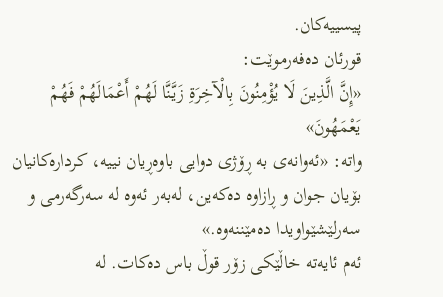پیسییەکان.
قورئان دەفەرموێت:
«إِنَّ الَّذِينَ لَا يُؤْمِنُونَ بِالْآخِرَةِ زَيَّنَّا لَهُمْ أَعْمَالَهُمْ فَهُمْ يَعْمَهُونَ»
واتە: «ئەوانەی بە ڕۆژی دوایی باوەڕیان نییە، کردارەکانیان بۆیان جوان و ڕازاوە دەکەین، لەبەر ئەوە لە سەرگەرمی و سەرلێشێواویدا دەمێننەوە.»
ئەم ئایەتە خاڵێکی زۆر قوڵ باس دەکات. لە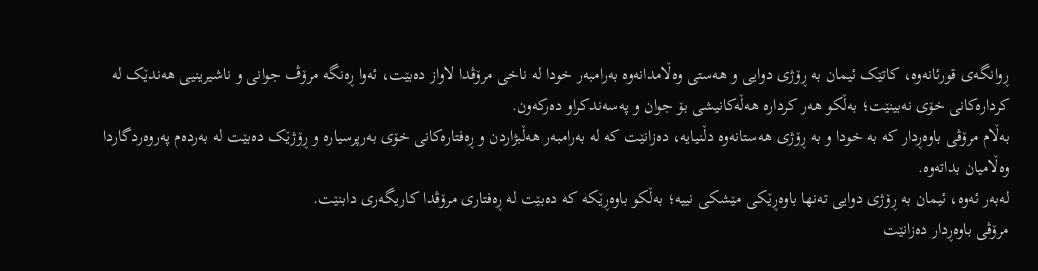ڕوانگەی قورئانەوە، کاتێک ئیمان بە ڕۆژی دوایی و هەستی وەڵامدانەوە بەرامبەر خودا لە ناخی مرۆڤدا لاواز دەبێت، ئەوا ڕەنگە مرۆڤ جوانی و ناشیرینیی هەندێک لە کردارەکانی خۆی نەبینێت؛ بەڵکو هەر کردارە هەڵەکانیشی بۆ جوان و پەسەندکراو دەرکەون.
بەڵام مرۆڤی باوەڕدار کە بە خودا و بە ڕۆژی هەستانەوە دڵنیایە، دەزانێت کە لە بەرامبەر هەڵبژاردن و ڕەفتارەکانی خۆی بەرپرسیارە و ڕۆژێک دەبێت لە بەردەم پەروەردگاردا وەڵامیان بداتەوە.
لەبەر ئەوە، ئیمان بە ڕۆژی دوایی تەنها باوەڕێکی مێشکی نییە؛ بەڵکو باوەڕێکە کە دەبێت لە ڕەفتاری مرۆڤدا کاریگەری دابنێت.
مرۆڤی باوەڕدار دەزانێت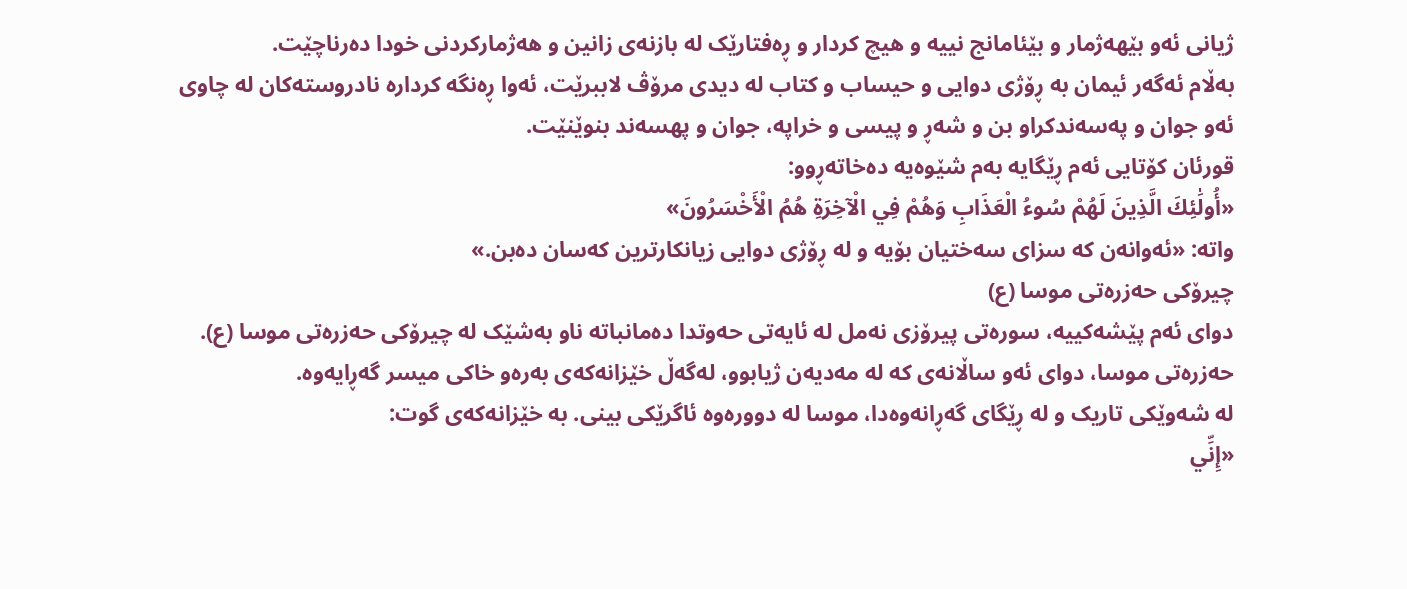ژیانی ئەو بێهەژمار و بێئامانج نییە و هیچ کردار و ڕەفتارێک لە بازنەی زانین و هەژمارکردنی خودا دەرناچێت.
بەڵام ئەگەر ئیمان بە ڕۆژی دوایی و حیساب و کتاب لە دیدی مرۆڤ لاببرێت، ئەوا ڕەنگە کردارە نادروستەکان لە چاوی ئەو جوان و پەسەندکراو بن و شەڕ و پیسی و خراپە، جوان و پهسەند بنوێنێت.
قورئان کۆتایی ئەم ڕێگایە بەم شێوەیە دەخاتەڕوو:
«أُولَٰئِكَ الَّذِينَ لَهُمْ سُوءُ الْعَذَابِ وَهُمْ فِي الْآخِرَةِ هُمُ الْأَخْسَرُونَ»
واتە: «ئەوانەن کە سزای سەختیان بۆیە و لە ڕۆژی دوایی زیانکارترین کەسان دەبن.»
چیرۆکی حەزرەتی موسا (ع)
دوای ئەم پێشەکییە، سورەتی پیرۆزی نەمل لە ئایەتی حەوتدا دەمانباتە ناو بەشێک لە چیرۆکی حەزرەتی موسا (ع).
حەزرەتی موسا، دوای ئەو ساڵانەی کە لە مەدیەن ژیابوو، لەگەڵ خێزانەکەی بەرەو خاکی میسر گەڕایەوە.
لە شەوێکی تاریک و لە ڕێگای گەڕانەوەدا، موسا لە دوورەوە ئاگرێکی بینی. بە خێزانەکەی گوت:
«إِنِّي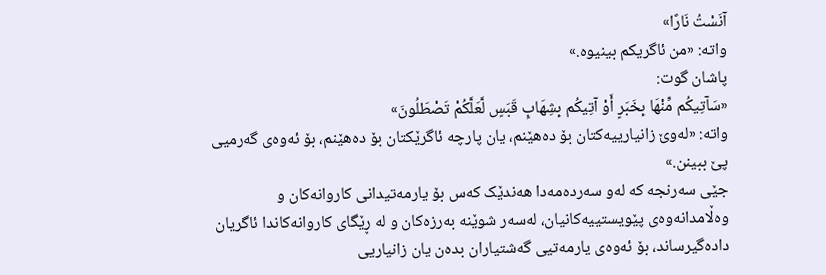آنَسْتُ نَارًا»
واتە: «من ئاگریکم بینیوە.»
پاشان گوت:
«سَآتِيكُم مِّنْهَا بِخَبَرٍ أَوْ آتِيكُم بِشِهَابٍ قَبَسٍ لَّعَلَّكُمْ تَصْطَلُونَ»
واتە: «لەوێ زانیارییەکتان بۆ دەهێنم، یان پارچە ئاگرێکتان بۆ دەهێنم، بۆ ئەوەی گەرمیی پێ ببینن.»
جێی سەرنجە کە لەو سەردەمەدا هەندێک کەس بۆ یارمەتیدانی کاروانەکان و وەڵامدانەوەی پێویستییەکانیان، لەسەر شوێنە بەرزەکان و لە ڕێگای کاروانەکاندا ئاگریان دادەگیرساند، بۆ ئەوەی یارمەتیی گەشتیاران بدەن یان زانیاریی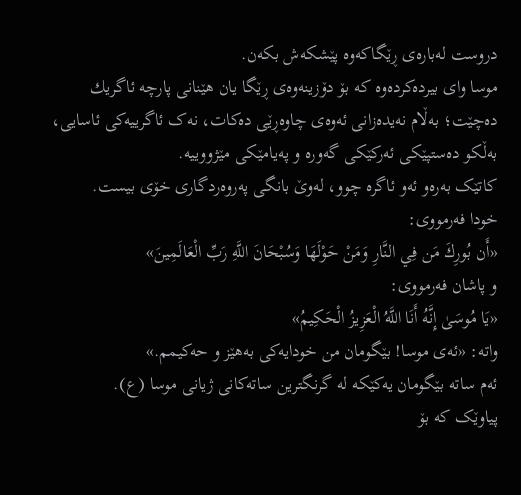دروست لەبارەی ڕێگاکەوە پێشکەش بکەن.
موسا وای بیردەکردەوە کە بۆ دۆزینەوەی ڕێگا یان هێنانی پارچە ئاگریك دەچێت؛ بەڵام نەیدەزانی ئەوەی چاوەڕێی دەکات، نەک ئاگرییەکی ئاسایی، بەڵکو دەستپێکی ئەرکێکی گەورە و پەیامێکی مێژووییە.
کاتێک بەرەو ئەو ئاگرە چوو، لەوێ بانگی پەروەردگاری خۆی بیست.
خودا فەرمووی:
«أَن بُورِكَ مَن فِي النَّارِ وَمَنْ حَوْلَهَا وَسُبْحَانَ اللَّهِ رَبِّ الْعَالَمِينَ»
و پاشان فەرمووی:
«يَا مُوسَىٰ إِنَّهُ أَنَا اللَّهُ الْعَزِيزُ الْحَكِيمُ»
واتە: «ئەی موسا! بێگومان من خودایەکی بەهێز و حەکیمم.»
ئەم ساتە بێگومان یەکێکە لە گرنگترین ساتەکانی ژیانی موسا (ع).
پیاوێک کە بۆ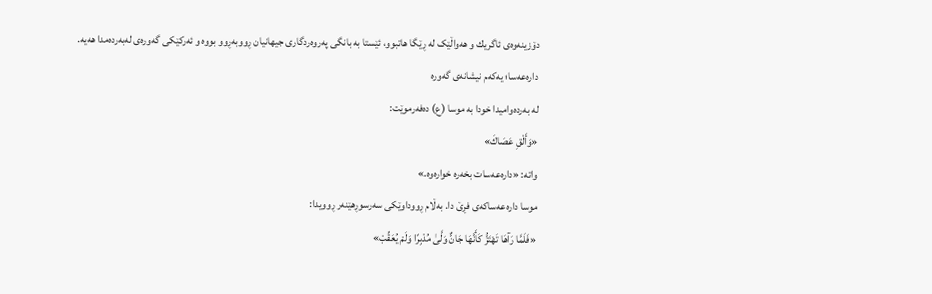دۆزینەوەی ئاگریك و هەواڵێک لە ڕێگا هاتبوو، ئێستا بە بانگی پەروەردگاری جیهانیان ڕووبەڕوو بووە و ئەرکێکی گەورەی لەبەردەمدا هەیە.
دارەعەسا؛ یەکەم نیشانەی گەورە
لە بەردەوامیدا خودا بە موسا (ع) دەفەرموێت:
«وَأَلْقِ عَصَاكَ»
واتە: «دارەعەسات بخەرە خوارەوە.»
موسا دارەعەساکەی فڕێ دا. بەڵام ڕووداوێکی سەرسوڕهێنەر ڕوویدا:
«فَلَمَّا رَآهَا تَهْتَزُّ كَأَنَّهَا جَانٌّ وَلَّىٰ مُدْبِرًا وَلَمْ يُعَقِّبْ»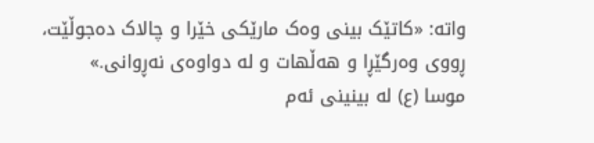واتە: «کاتێک بینی وەک مارێکی خێرا و چالاک دەجوڵێت، ڕووی وەرگێڕا و هەڵهات و لە دواوەی نەڕوانی.»
موسا (ع) لە بینینی ئەم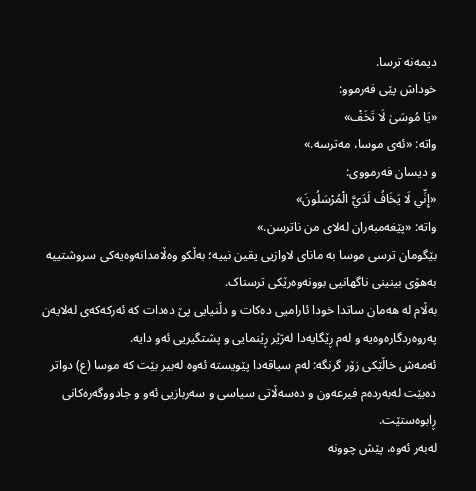دیمەنە ترسا.
خوداش پێی فەرموو:
«يَا مُوسَىٰ لَا تَخَفْ»
واتە: «ئەی موسا، مەترسە.»
و دیسان فەرمووی:
«إِنِّي لَا يَخَافُ لَدَيَّ الْمُرْسَلُونَ»
واتە: «پێغەمبەران لەلای من ناترسن.»
بێگومان ترسی موسا بە مانای لاوازیی یقین نییە؛ بەڵکو وەڵامدانەوەیەکی سروشتییە بەهۆی بینینی ناگهانیی بوونەوەرێکی ترسناک.
بەڵام لە هەمان ساتدا خودا ئارامیی دەکات و دڵنیایی پێ دەدات کە ئەرکەکەی لەلایەن پەروەردگارەوەیە و لەم ڕێگایەدا لەژێر ڕێنمایی و پشتگیریی ئەو دایە.
ئەمەش خاڵێکی زۆر گرنگە: لەم سیاقەدا پێویستە ئەوە لەبیر بێت کە موسا (ع) دواتر دەبێت لەبەردەم فیرعەون و دەسەڵاتی سیاسی و سەربازیی ئەو و جادووگەرەکانی ڕابوەستێت.
لەبەر ئەوە، پێش چوونە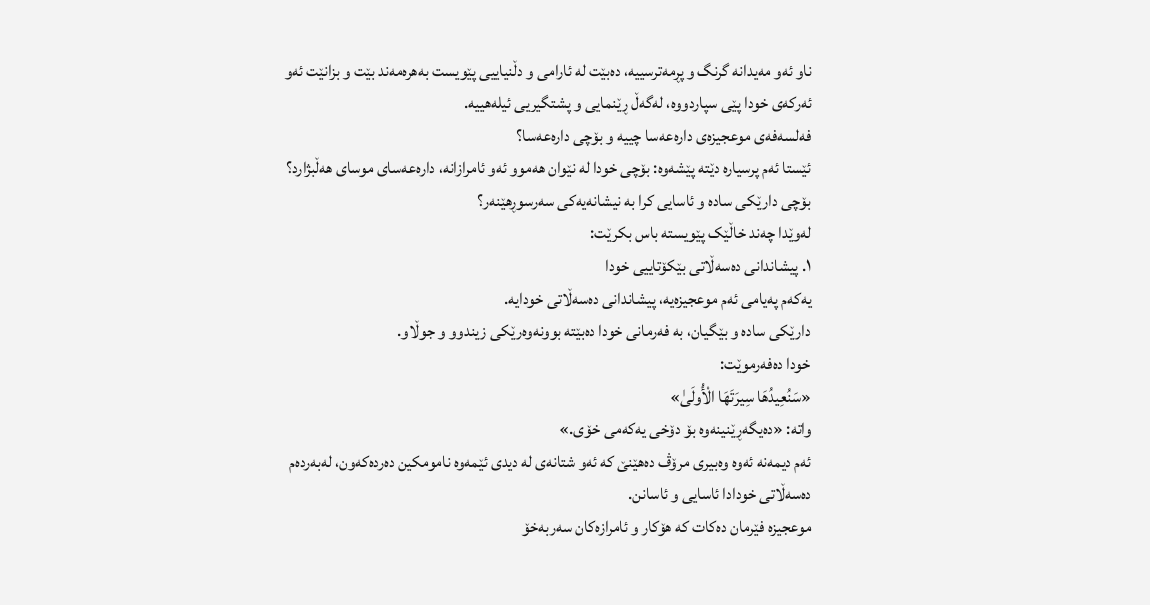ناو ئەو مەیدانە گرنگ و پڕمەترسییە، دەبێت لە ئارامی و دڵنیاییی پێویست بەهرەمەند بێت و بزانێت ئەو ئەرکەی خودا پێی سپاردووە، لەگەڵ ڕێنمایی و پشتگیریی ئیلەهییە.
فەلسەفەی موعجیزەی دارەعەسا چییە و بۆچی دارەعەسا؟
ئێستا ئەم پرسیارە دێتە پێشەوە: بۆچی خودا لە نێوان هەموو ئەو ئامرازانە، دارەعەسای موسای هەڵبژارد؟ بۆچی دارێکی سادە و ئاسایی کرا بە نیشانەیەکی سەرسوڕهێنەر؟
لەوێدا چەند خاڵێک پێویستە باس بکرێت:
١. پیشاندانی دەسەڵاتی بێکۆتاییی خودا
یەکەم پەیامی ئەم موعجیزەیە، پیشاندانی دەسەڵاتی خودایە.
دارێکی سادە و بێگیان، بە فەرمانی خودا دەبێتە بوونەوەرێکی زیندوو و جوڵاو.
خودا دەفەرموێت:
«سَنُعِيدُهَا سِيرَتَهَا الْأُولَىٰ»
واتە: «دەیگەڕێنینەوە بۆ دۆخی یەکەمی خۆی.»
ئەم دیمەنە ئەوە وەبیری مرۆڤ دەھێنێ کە ئەو شتانەی لە دیدی ئێمەوە نامومکین دەردەکەون، لەبەردەم دەسەڵاتی خودادا ئاسایی و ئاسانن.
موعجیزە فێرمان دەکات کە هۆکار و ئامرازەکان سەربەخۆ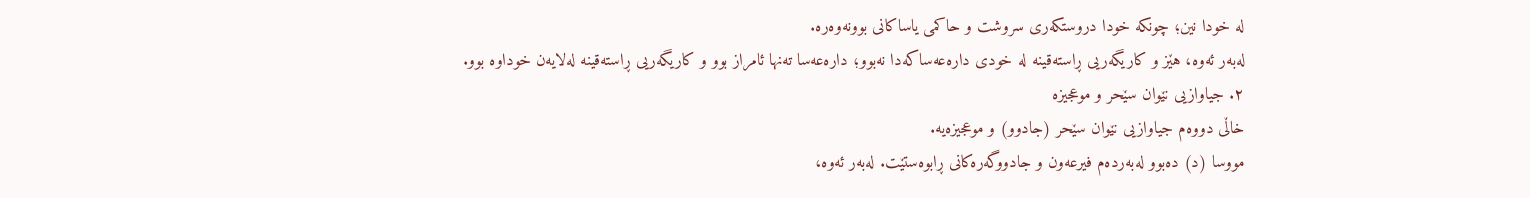لە خودا نین؛ چونکە خودا دروستکەری سروشت و حاکمی یاساکانی بوونەوەرە.
لەبەر ئەوە، هێز و کاریگەریی ڕاستەقینە لە خودی دارەعەساکەدا نەبوو؛ دارەعەسا تەنها ئامراز بوو و کاریگەریی ڕاستەقینە لەلایەن خوداوە بوو.
٢. جیاوازیی نێوان سێحر و موعجیزە
خاڵی دووەم جیاوازیی نێوان سێحر (جادوو) و موعجیزەیە.
مووسا (د) دەبوو لەبەردەم فیرعەون و جادووگەرەکانی ڕابوەستێت. لەبەر ئەوە،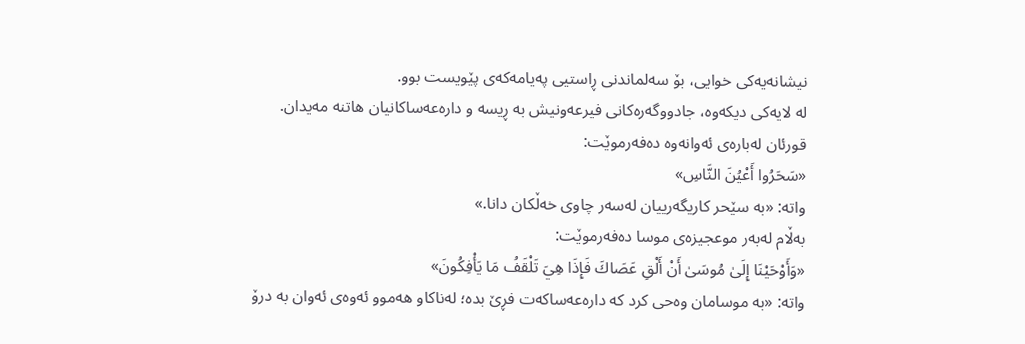نیشانەیەکی خوایی، بۆ سەلماندنی ڕاستیی پەیامەکەی پێویست بوو.
لە لایەکی دیکەوە، جادووگەرەکانی فیرعەونیش بە ڕیسە و دارەعەساکانیان هاتنە مەیدان.
قورئان لەبارەی ئەوانەوە دەفەرموێت:
«سَحَرُوا أَعْيُنَ النَّاسِ»
واتە: «بە سێحر کاریگەرییان لەسەر چاوی خەڵکان دانا.»
بەڵام لەبەر موعجیزەی موسا دەفەرموێت:
«وَأَوْحَيْنَا إِلَىٰ مُوسَىٰ أَنْ أَلْقِ عَصَاكَ فَإِذَا هِيَ تَلْقَفُ مَا يَأْفِكُونَ»
واتە: «بە موسامان وەحی کرد کە دارەعەساکەت فڕێ بدە؛ لەناکاو هەموو ئەوەی ئەوان بە درۆ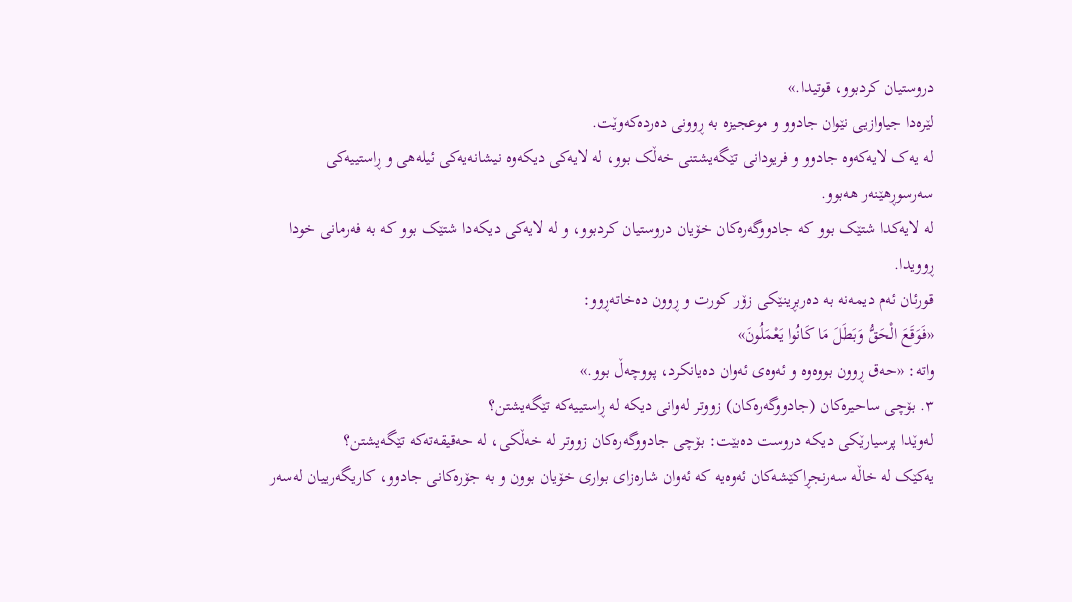دروستیان کردبوو، قوتیدا.»
لێرەدا جیاوازیی نێوان جادوو و موعجیزە بە ڕوونی دەردەکەوێت.
لە یەک لایەکەوە جادوو و فریودانی تێگەیشتنی خەڵک بوو، لە لایەکی دیکەوە نیشانەیەکی ئیلەهی و ڕاستییەکی سەرسوڕهێنەر هەبوو.
لە لایەکدا شتێک بوو کە جادووگەرەکان خۆیان دروستیان کردبوو، و لە لایەکی دیکەدا شتێک بوو کە بە فەرمانی خودا ڕوویدا.
قورئان ئەم دیمەنە بە دەربڕینێکی زۆر کورت و ڕوون دەخاتەڕوو:
«فَوَقَعَ الْحَقُّ وَبَطَلَ مَا كَانُوا يَعْمَلُونَ»
واتە: «حەق ڕوون بووەوە و ئەوەی ئەوان دەیانکرد، پووچەڵ بوو.»
٣. بۆچی ساحیرەکان (جادووگەرەکان) زووتر لەوانی دیکە لە ڕاستییەکە تێگەیشتن؟
لەوێدا پرسیارێکی دیکە دروست دەبێت: بۆچی جادووگەرەکان زووتر له خەڵکی، لە حەقیقەتەکە تێگەیشتن؟
یەکێک لە خاڵە سەرنجڕاکێشەکان ئەوەیە کە ئەوان شارەزای بواری خۆیان بوون و بە جۆرەکانی جادوو، کاریگەرییان لەسەر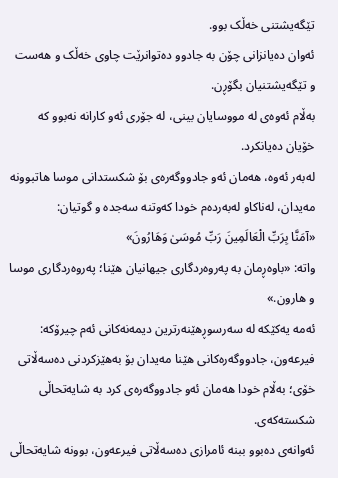تێگەیشتنی خەڵک بوو.
ئەوان دەیانزانی چۆن بە جادوو دەتوانرێت چاوی خەڵک و هەست و تێگەیشتنیان بگۆڕن.
بەڵام ئەوەی لە مووسایان بینی، لە جۆری ئەو کارانە نەبوو کە خۆیان دەیانکرد.
لەبەر ئەوە، هەمان ئەو جادووگەرەی بۆ شکستدانی موسا هاتبوونە مەیدان، لەناکاو لەبەردەم خودا کەوتنە سەجدە و گوتیان:
«آمَنَّا بِرَبِّ الْعَالَمِينَ رَبِّ مُوسَىٰ وَهَارُونَ»
واتە: «باوەڕمان بە پەروەردگاری جیهانیان هێنا؛ پەروەردگاری موسا و هارون.»
ئەمە یەکێکە لە سەرسوڕهێنەرترین دیمەنەکانی ئەم چیرۆکە: فیرعەون، جادووگەرەکانی هێنا مەیدان بۆ بەهێزکردنی دەسەڵاتی خۆی؛ بەڵام خودا هەمان ئەو جادووگەرەی کرد بە شایەتحاڵی شکستەکەی.
ئەوانەی دەبوو ببنە ئامرازی دەسەڵاتی فیرعەون، بوونە شایەتحاڵی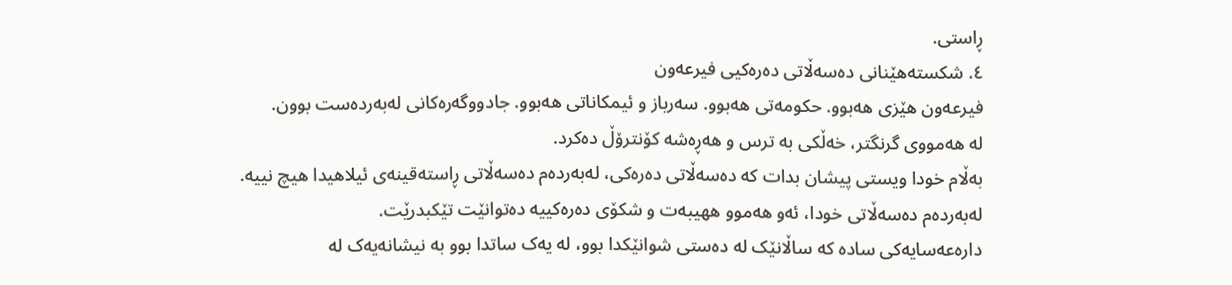ڕاستی.
٤. شکستەهێنانی دەسەڵاتی دەرەکیی فیرعەون
فیرعەون هێزی هەبوو. حکومەتی هەبوو. سەرباز و ئیمکاناتی هەبوو. جادووگەرەکانی لەبەردەست بوون.
لە هەمووی گرنگتر، خەڵکی بە ترس و هەڕەشە کۆنترۆڵ دەکرد.
بەڵام خودا ویستی پیشان بدات کە دەسەڵاتی دەرەکی، لەبەردەم دەسەڵاتی ڕاستەقینەی ئیلاهیدا هیچ نییە.
لەبەردەم دەسەڵاتی خودا، ئەو هەموو ههیبەت و شکۆی دەرەکییە دەتوانێت تێکبدرێت.
دارەعەسایەکی سادە کە ساڵانێک لە دەستی شوانێکدا بوو، لە یەک ساتدا بوو بە نیشانەیەک لە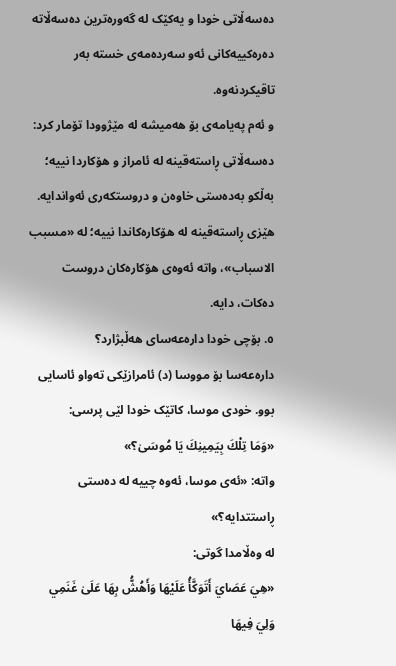دەسەڵاتی خودا و یەکێک لە گەورەترین دەسەڵاتە دەرەکییەکانی ئەو سەردەمەی خستە بەر تاقیکردنەوە.
و ئەم پەیامەی بۆ هەمیشە لە مێژوودا تۆمار کرد:
دەسەڵاتی ڕاستەقینە لە ئامراز و هۆکاردا نییە؛ بەڵکو بەدەستی خاوەن و دروستکەری ئەواندایە. هێزی ڕاستەقینە لە هۆکارەکاندا نییە؛ لە «مسبب الاسباب»، واتە ئەوەی هۆکارەکان دروست دەکات، دایە.
٥. بۆچی خودا دارەعەسای هەڵبژارد؟
دارەعەسا بۆ مووسا (د) ئامرازێکی تەواو ئاسایی بوو. خودی موسا، کاتێک خودا لێی پرسی:
«وَمَا تِلْكَ بِيَمِينِكَ يَا مُوسَىٰ؟»
واتە: «ئەی موسا، ئەوە چییە لە دەستی ڕاستتدایە؟»
لە وەڵامدا گوتی:
«هِيَ عَصَايَ أَتَوَكَّأُ عَلَيْهَا وَأَهُشُّ بِهَا عَلَىٰ غَنَمِي وَلِيَ فِيهَا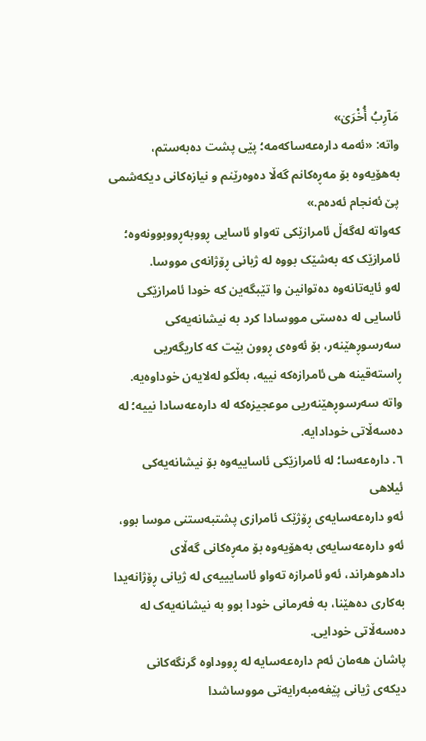مَآرِبُ أُخْرَىٰ»
واتە: «ئەمە دارەعەساکەمە؛ پێی پشت دەبەستم، بەهۆیەوە بۆ مەڕەکانم گەڵا دەوەرێنم و نیازەکانی دیکەشمی پێ ئەنجام ئەدەم.»
کەواتە لەگەڵ ئامرازێکی تەواو ئاسایی ڕووبەڕووبوونەوە؛ ئامرازێک کە بەشێک بووە لە ژیانی ڕۆژانەی مووسا.
لەو ئایەتانەوە دەتوانین وا تێبگەین کە خودا ئامرازێکی ئاسایی لە دەستی مووسادا کرد بە نیشانەیەکی سەرسوڕهێنەر، بۆ ئەوەی ڕوون بێت کە کاریگەریی ڕاستەقینە هی ئامرازەکە نییە، بەڵکو لەلایەن خوداوەیە.
واتە سەرسوڕهێنەریی موعجیزەکە لە دارەعەسادا نییە؛ لە دەسەڵاتی خودادایە.
٦. دارەعەسا؛ لە ئامرازێکی ئاساییەوە بۆ نیشانەیەکی ئیلاهی
ئەو دارەعەسایەی ڕۆژێک ئامرازی پشتبەستنی موسا بوو، ئەو دارەعەسایەی بەهۆیەوە بۆ مەڕەکانی گەڵای دادهوهراند، ئەو ئامرازە تەواو ئاسایییەی لە ژیانی ڕۆژانەیدا بەکاری دەهێنا، بە فەرمانی خودا بوو بە نیشانەیەک لە دەسەڵاتی خودایی.
پاشان هەمان ئەم دارەعەسایە لە ڕووداوە گرنگەکانی دیکەی ژیانی پێغەمبەرایەتی مووساشدا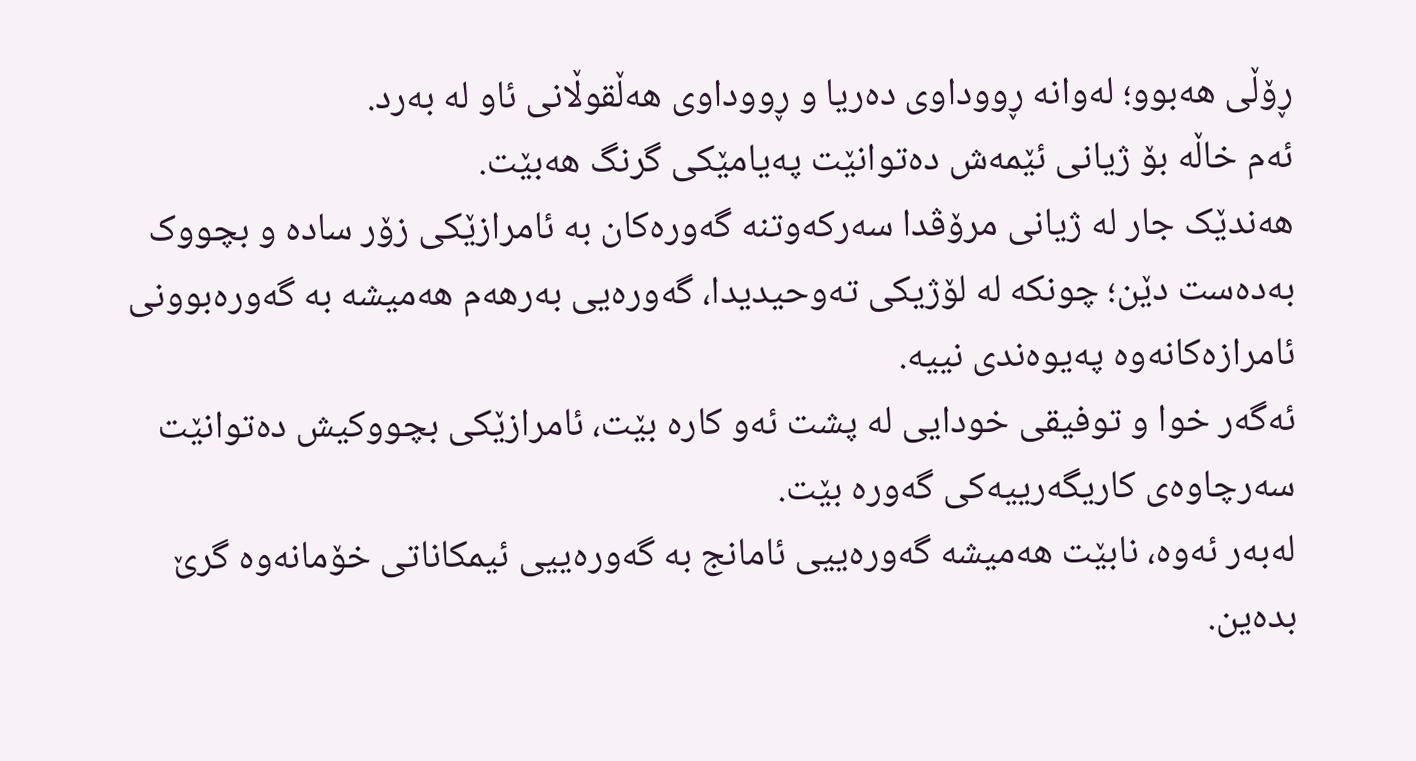ڕۆڵی هەبوو؛ لەوانە ڕووداوی دەریا و ڕووداوی هەڵقوڵانی ئاو لە بەرد.
ئەم خاڵە بۆ ژیانی ئێمەش دەتوانێت پەیامێکی گرنگ هەبێت.
هەندێک جار لە ژیانی مرۆڤدا سەرکەوتنە گەورەکان بە ئامرازێکی زۆر سادە و بچووک بەدەست دێن؛ چونکە لە لۆژیکی تەوحیدیدا، گەورەیی بەرھەم هەمیشە بە گەورەبوونی ئامرازەکانەوە پەیوەندی نییە.
ئەگەر خوا و توفیقی خودایی لە پشت ئەو کارە بێت، ئامرازێکی بچووکیش دەتوانێت سەرچاوەی کاریگەرییەکی گەورە بێت.
لەبەر ئەوە، نابێت هەمیشە گەورەییی ئامانج بە گەورەییی ئیمکاناتی خۆمانەوە گرێ بدەین.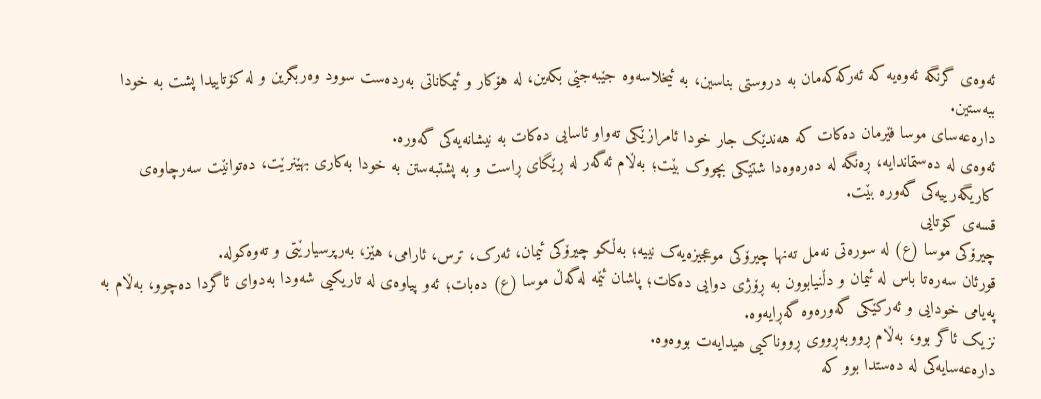ئەوەی گرنگە ئەوەیە کە ئەرکەکەمان بە دروستی بناسین، بە ئیخلاسەوه جێبەجێی بکەین، لە هۆکار و ئیمکاناتی بەردەست سوود وەربگرین و لە کۆتاییدا پشت بە خودا ببەستین.
دارەعەسای موسا فێرمان دەکات کە هەندێک جار خودا ئامرازێکی تەواو ئاسایی دەکات بە نیشانەیەکی گەورە.
ئەوەی لە دەستماندایە، ڕەنگە لە دەرەوەدا شتێکی بچووک بێت؛ بەڵام ئەگەر لە ڕێگای ڕاست و بە پشتبەستن بە خودا بەکاری بهێنرێت، دەتوانێت سەرچاوەی کاریگەرییەکی گەورە بێت.
قسەی کۆتایی
چیرۆکی موسا (ع) لە سورەتی نەمل تەنها چیرۆکی موعجیزەیەک نییە؛ بەڵکو چیرۆکی ئیمان، ئەرک، ترس، ئارامی، هێز، بەرپرسیارێتی و تەوەکولە.
قورئان سەرەتا باس لە ئیمان و دڵنیابوون بە ڕۆژی دوایی دەکات؛ پاشان ئێمە لەگەڵ موسا (ع) دەبات؛ ئەو پیاوەی لە تاریکیی شەودا بەدوای ئاگردا دەچوو، بەڵام بە پەیامی خودایی و ئەرکێکی گەورەوە گەڕایەوە.
نزیک ئاگر بوو، بەڵام ڕووبەڕووی ڕووناکیی ھیدایەت بووەوە.
دارەعەسایەکی لە دەستدا بوو کە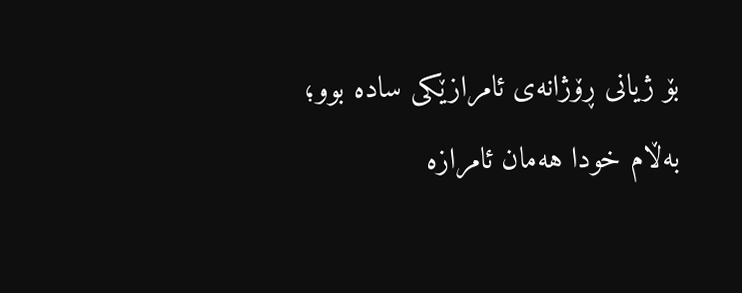بۆ ژیانی ڕۆژانەی ئامرازێکی سادە بوو؛ بەڵام خودا هەمان ئامرازە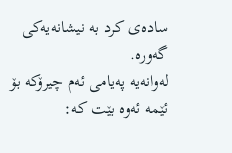سادەی کرد بە نیشانەیەکی گەورە.
لەوانەیە پەیامی ئەم چیرۆکە بۆ ئێمە ئەوە بێت کە: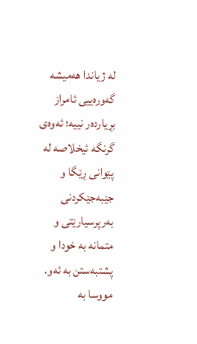لە ژیاندا هەمیشە گەورەییی ئامراز بڕیاردەر نییە؛ ئەوەی گرنگە ئیخلاصە لە پێوانی ڕێگا و جێبەجێکردنی بەرپرسیارێتی و متمانە بە خودا و پشتبەستن بە ئەو.
مووسا بە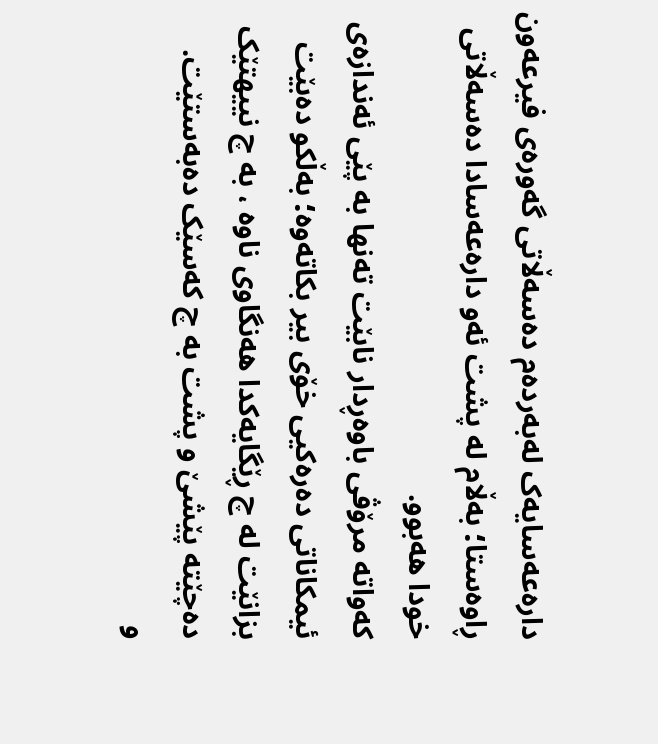دارەعەسایەک لەبەردەم دەسەڵاتی گەورەی فیرعەون ڕاوەستا؛ بەڵام لە پشت ئەو دارەعەسادا دەسەڵاتی خودا هەبوو.
کەواتە مرۆڤی باوەڕدار نابێت تەنها بە پێی ئەندازەی ئیمکاناتی دەرەکیی خۆی بیر بکاتەوە؛ بەڵکو دەبێت بزانێت لە چ ڕێگایەکدا هەنگاوی ناوه ، بە چ نییهتێک دەچێتە پێشێ و پشت بە چ کەسێک دەبەستێت.
و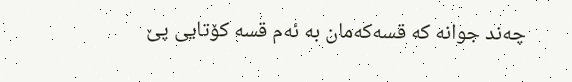چەند جوانە کە قسەکەمان بە ئەم قسه کۆتایی پێ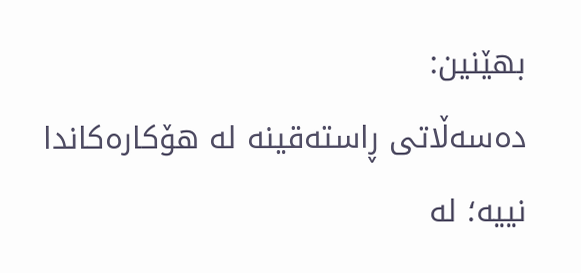بهێنین:
دەسەڵاتی ڕاستەقینە لە هۆکارەکاندا نییە؛ لە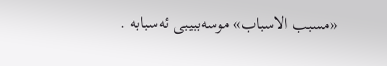«مسبب الاسباب» موسەببیبی ئەسبابە .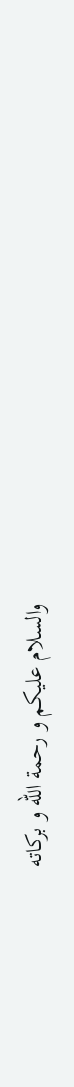والسلام علیکم و رحمة الله و برکاته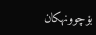بۆچوونهکان